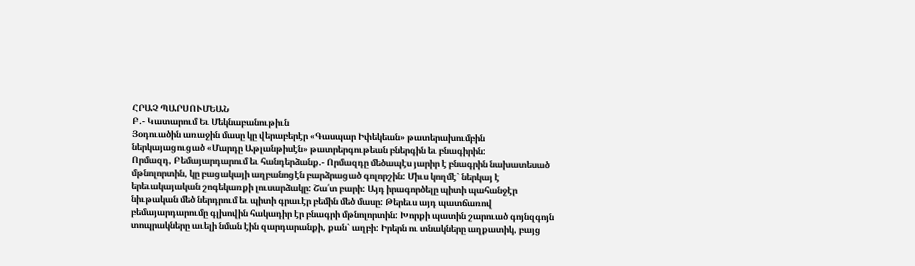ՀՐԱՉ ՊԱՐՍՈՒՄԵԱՆ
Բ.- Կատարում Եւ Մեկնաբանութիւն
Յօդուածին առաջին մասը կը վերաբերէր «Գասպար Իփեկեան» թատերախումբին ներկայացուցած «Մարդը Աթլանթիսէն» թատրերգութեան բներգին եւ բնագիրին:
Որմազդ, Բեմայարդարում եւ հանդերձանք.- Որմազդը մեծապէս յարիր է բնագրին նախատեսած մթնոլորտին, կը բացակայի աղբանոցէն բարձրացած գոլորշին: Միւս կողմէ` ներկայ է երեւակայական շոգեկառքի լուսարձակը: Շա՛տ բարի: Այդ իրագործելը պիտի պահանջէր նիւթական մեծ ներդրում եւ պիտի գրաւէր բեմին մեծ մասը: Թերեւս այդ պատճառով բեմայարդարումը գլխովին հակադիր էր բնագրի մթնոլորտին: Խորքի պատին շարուած գոյնզգոյն տոպրակները աւելի նման էին զարդարանքի, քան` աղբի: Իրերն ու տնակները աղքատիկ, բայց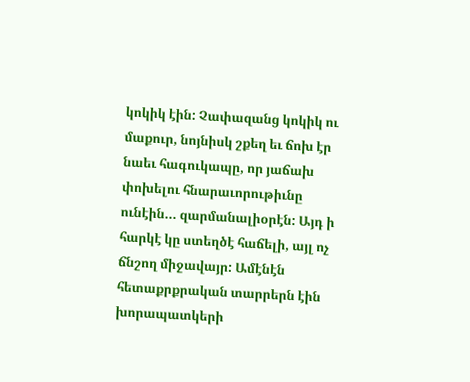կոկիկ էին: Չափազանց կոկիկ ու մաքուր, նոյնիսկ շքեղ եւ ճոխ էր նաեւ հագուկապը, որ յաճախ փոխելու հնարաւորութիւնը ունէին… զարմանալիօրէն: Այդ ի հարկէ կը ստեղծէ հաճելի, այլ ոչ ճնշող միջավայր: Ամէնէն հետաքրքրական տարրերն էին խորապատկերի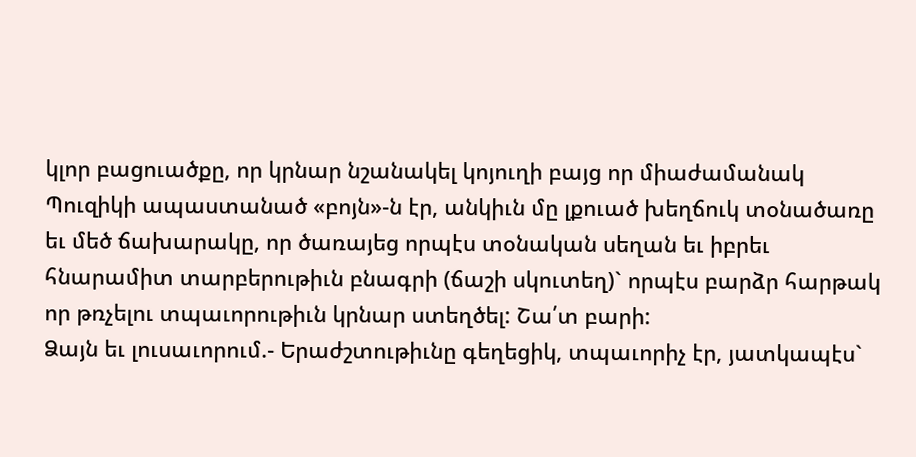կլոր բացուածքը, որ կրնար նշանակել կոյուղի բայց որ միաժամանակ Պուզիկի ապաստանած «բոյն»-ն էր, անկիւն մը լքուած խեղճուկ տօնածառը եւ մեծ ճախարակը, որ ծառայեց որպէս տօնական սեղան եւ իբրեւ հնարամիտ տարբերութիւն բնագրի (ճաշի սկուտեղ)` որպէս բարձր հարթակ որ թռչելու տպաւորութիւն կրնար ստեղծել: Շա՛տ բարի:
Ձայն եւ լուսաւորում.- Երաժշտութիւնը գեղեցիկ, տպաւորիչ էր, յատկապէս`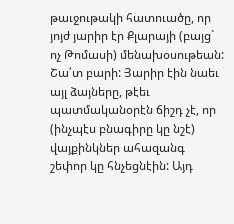թաւջութակի հատուածը, որ յոյժ յարիր էր Քլարայի (բայց` ոչ Թոմասի) մենախօսութեան: Շա՛տ բարի: Յարիր էին նաեւ այլ ձայները, թէեւ պատմականօրէն ճիշդ չէ, որ (ինչպէս բնագիրը կը նշէ) վայքինկներ ահազանգ շեփոր կը հնչեցնէին: Այդ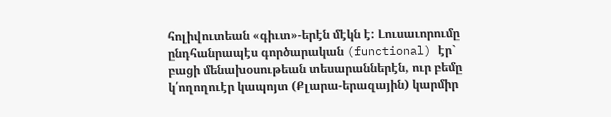հոլիվուտեան «գիւտ»-երէն մէկն է: Լուսաւորումը ընդհանրապէս գործարական (functional) էր` բացի մենախօսութեան տեսարաններէն, ուր բեմը կ՛ողողուէր կապոյտ (Քլարա-երազային) կարմիր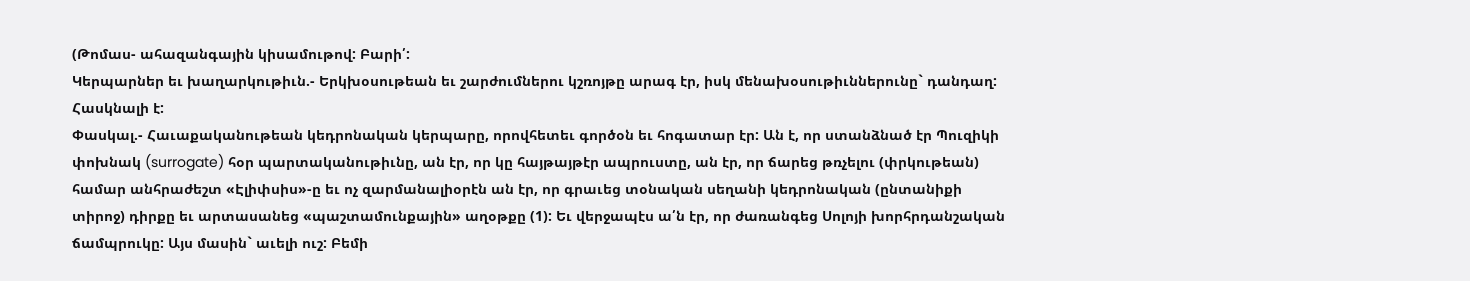(Թոմաս- ահազանգային կիսամութով: Բարի՛:
Կերպարներ եւ խաղարկութիւն.- Երկխօսութեան եւ շարժումներու կշռոյթը արագ էր, իսկ մենախօսութիւններունը` դանդաղ: Հասկնալի է:
Փասկալ.- Հաւաքականութեան կեդրոնական կերպարը, որովհետեւ գործօն եւ հոգատար էր: Ան է, որ ստանձնած էր Պուզիկի փոխնակ (surrogate) հօր պարտականութիւնը, ան էր, որ կը հայթայթէր ապրուստը, ան էր, որ ճարեց թռչելու (փրկութեան) համար անհրաժեշտ «Էլիփսիս»-ը եւ ոչ զարմանալիօրէն ան էր, որ գրաւեց տօնական սեղանի կեդրոնական (ընտանիքի տիրոջ) դիրքը եւ արտասանեց «պաշտամունքային» աղօթքը (1): Եւ վերջապէս ա՛ն էր, որ ժառանգեց Սոլոյի խորհրդանշական ճամպրուկը: Այս մասին` աւելի ուշ: Բեմի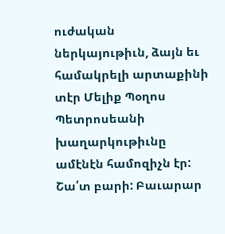ուժական ներկայութիւն, ձայն եւ համակրելի արտաքինի տէր Մելիք Պօղոս Պետրոսեանի խաղարկութիւնը ամէնէն համոզիչն էր: Շա՛տ բարի: Բաւարար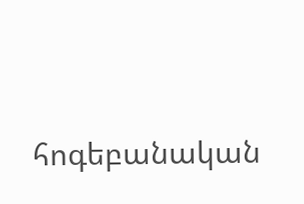հոգեբանական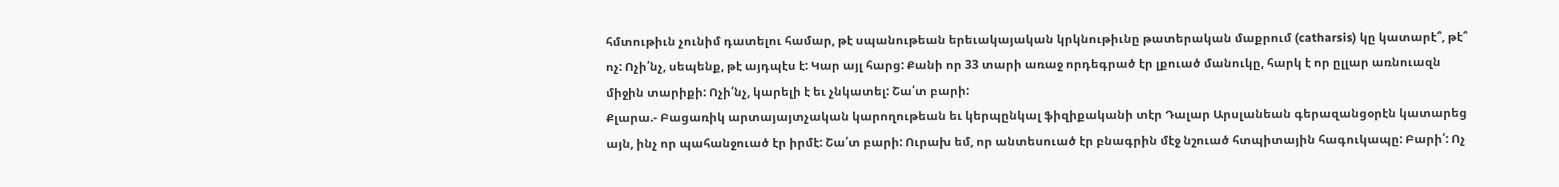հմտութիւն չունիմ դատելու համար, թէ սպանութեան երեւակայական կրկնութիւնը թատերական մաքրում (catharsis) կը կատարէ՞, թէ՞ ոչ: Ոչի՛նչ, սեպենք, թէ այդպէս է: Կար այլ հարց: Քանի որ 33 տարի առաջ որդեգրած էր լքուած մանուկը, հարկ է որ ըլլար առնուազն միջին տարիքի: Ոչի՛նչ, կարելի է եւ չնկատել: Շա՛տ բարի:
Քլարա.- Բացառիկ արտայայտչական կարողութեան եւ կերպընկալ ֆիզիքականի տէր Դալար Արսլանեան գերազանցօրէն կատարեց այն, ինչ որ պահանջուած էր իրմէ: Շա՛տ բարի: Ուրախ եմ, որ անտեսուած էր բնագրին մէջ նշուած հտպիտային հագուկապը: Բարի՛: Ոչ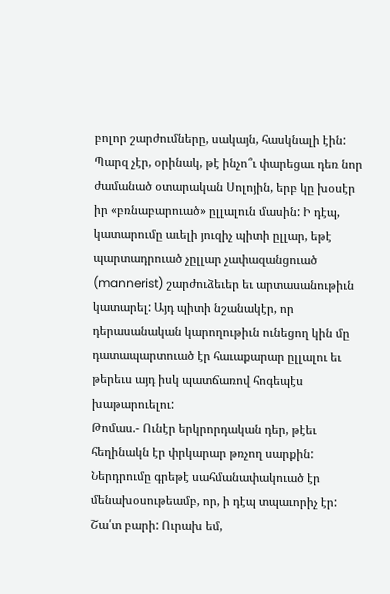բոլոր շարժումները, սակայն, հասկնալի էին: Պարզ չէր, օրինակ, թէ ինչո՞ւ փարեցաւ դեռ նոր ժամանած օտարական Սոլոյին, երբ կը խօսէր իր «բռնաբարուած» ըլլալուն մասին: Ի դէպ, կատարումը աւելի յուզիչ պիտի ըլլար, եթէ պարտադրուած չըլլար չափազանցուած (mannerist) շարժուձեւեր եւ արտասանութիւն կատարել: Այդ պիտի նշանակէր, որ դերասանական կարողութիւն ունեցող կին մը դատապարտուած էր հաւաքարար ըլլալու եւ թերեւս այդ իսկ պատճառով հոգեպէս խաթարուելու:
Թոմաս.- Ունէր երկրորդական դեր, թէեւ հեղինակն էր փրկարար թռչող սարքին: Ներդրումը գրեթէ սահմանափակուած էր մենախօսութեամբ, որ, ի դէպ տպաւորիչ էր: Շա՛տ բարի: Ուրախ եմ,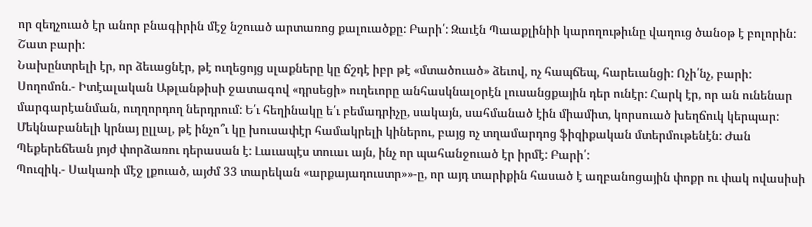որ զեղչուած էր անոր բնագիրին մէջ նշուած արտառոց քալուածքը: Բարի՛: Զաւէն Պաաքլինիի կարողութիւնը վաղուց ծանօթ է բոլորին: Շատ բարի:
Նախընտրելի էր, որ ձեւացնէր, թէ ուղեցոյց սլաքները կը ճշդէ իբր թէ «մտածուած» ձեւով, ոչ հապճեպ, հարեւանցի: Ոչի՛նչ, բարի:
Սողոմոն.- Իտէալական Աթլանթիսի ջատագով «դրսեցի» ուղեւորը անհասկնալօրէն լուսանցքային դեր ունէր: Հարկ էր, որ ան ունենար մարգարէանման, ուղղորդող ներդրում: Ե՛ւ հեղինակը ե՛ւ բեմադրիչը, սակայն, սահմանած էին միամիտ, կորսուած խեղճուկ կերպար: Մեկնաբանելի կրնայ ըլլալ, թէ ինչո՞ւ կը խուսափէր համակրելի կիներու, բայց ոչ տղամարդոց ֆիզիքական մտերմութենէն: Ժան Պեքերեճեան յոյժ փորձառու դերասան է: Լաւապէս տուաւ այն, ինչ որ պահանջուած էր իրմէ: Բարի՛:
Պուզիկ.- Սակառի մէջ լքուած, այժմ 33 տարեկան «արքայադուստր»»-ը, որ այդ տարիքին հասած է աղբանոցային փոքր ու փակ ովասիսի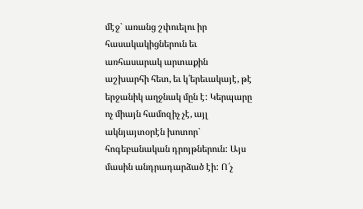մէջ` առանց շփուելու իր հասակակիցներուն եւ առհասարակ արտաքին աշխարհի հետ, եւ կ՛երեւակայէ, թէ երջանիկ աղջնակ մըն է: Կերպարը ոչ միայն համոզիչ չէ, այլ ակնյայտօրէն խոտոր` հոգեբանական դրոյթներուն: Այս մասին անդրադարձած էի: Ո՛չ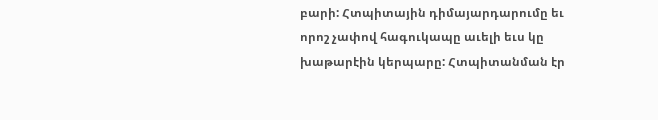բարի: Հտպիտային դիմայարդարումը եւ որոշ չափով հագուկապը աւելի եւս կը խաթարէին կերպարը: Հտպիտանման էր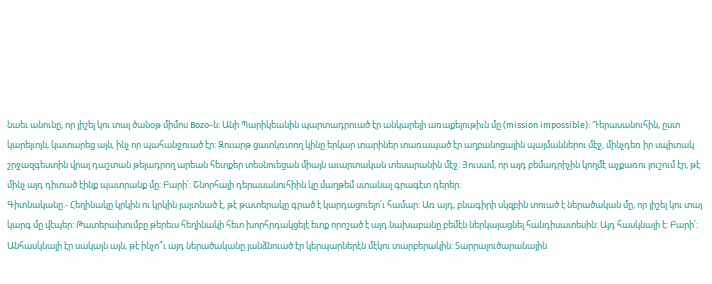նաեւ անունը, որ յիշել կու տայ ծանօթ միմոս Bozo-ն: Անի Պարիկեանին պարտադրուած էր անկարելի առաքելութիւն մը (mission impossible): Դերասանուհին, ըստ կարելւոյն, կատարեց այն, ինչ որ պահանջուած էր: Զուարթ ցատկռտող կինը երկար տարիներ տառապած էր աղբանոցային պայմաններու մէջ, մինչդեռ իր սպիտակ շրջազգեստին վրայ դաշտան թելադրող արեան հետքեր տեսնուեցան միայն աւարտական տեսարանին մէջ: Յուսամ, որ այդ բեմադրիչին կողմէ աչքառու յուշում էր, թէ մինչ այդ դիտած էինք պատրանք մը: Բարի՛: Շնորհալի դերասանուհիին կը մաղթեմ ստանալ գրագէտ դերեր:
Գիտնականը.- Հեղինակը կրկին ու կրկին յայտնած է, թէ թատերակը գրած է կարդացուելո՛ւ համար: Առ այդ, բնագիրի սկզբին տուած է ներածական մը, որ յիշել կու տայ կարգ մը վէպեր: Թատերախումբը թերեւս հեղինակի հետ խորհրդակցելէ ետք որոշած է այդ նախաբանը բեմէն ներկայացնել հանդիսատեսին: Այդ հասկնալի է: Բարի՛: Անհասկնալի էր սակայն այն, թէ ինչո՞ւ այդ ներածականը յանձնուած էր կերպարներէն մէկու տարբերակին: Տարրալուծարանային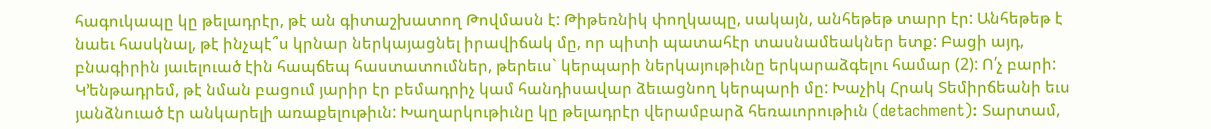հագուկապը կը թելադրէր, թէ ան գիտաշխատող Թովմասն է: Թիթեռնիկ փողկապը, սակայն, անհեթեթ տարր էր: Անհեթեթ է նաեւ հասկնալ, թէ ինչպէ՞ս կրնար ներկայացնել իրավիճակ մը, որ պիտի պատահէր տասնամեակներ ետք: Բացի այդ, բնագիրին յաւելուած էին հապճեպ հաստատումներ, թերեւս` կերպարի ներկայութիւնը երկարաձգելու համար (2): Ո՛չ բարի: Կ’ենթադրեմ, թէ նման բացում յարիր էր բեմադրիչ կամ հանդիսավար ձեւացնող կերպարի մը: Խաչիկ Հրակ Տեմիրճեանի եւս յանձնուած էր անկարելի առաքելութիւն: Խաղարկութիւնը կը թելադրէր վերամբարձ հեռաւորութիւն (detachment): Տարտամ,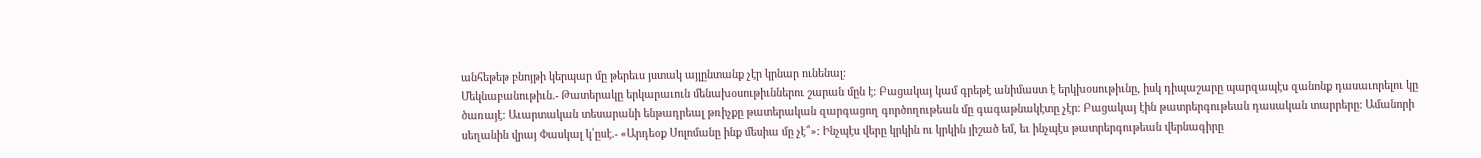անհեթեթ բնոյթի կերպար մը թերեւս յստակ այլընտանք չէր կրնար ունենալ:
Մեկնաբանութիւն.- Թատերակը երկարաւուն մենախօսութիւններու շարան մըն է: Բացակայ կամ գրեթէ անիմաստ է երկխօսութիւնը, իսկ դիպաշարը պարզապէս զանոնք դասաւորելու կը ծառայէ: Աւարտական տեսարանի ենթադրեալ թռիչքը թատերական զարգացող գործողութեան մը գագաթնակէտը չէր: Բացակայ էին թատրերգութեան դասական տարրերը: Ամանորի սեղանին վրայ Փասկալ կ՛ըսէ.- «Արդեօք Սոլոմանը ինք մեսիա մը չէ՞»: Ինչպէս վերը կրկին ու կրկին յիշած եմ, եւ ինչպէս թատրերգութեան վերնագիրը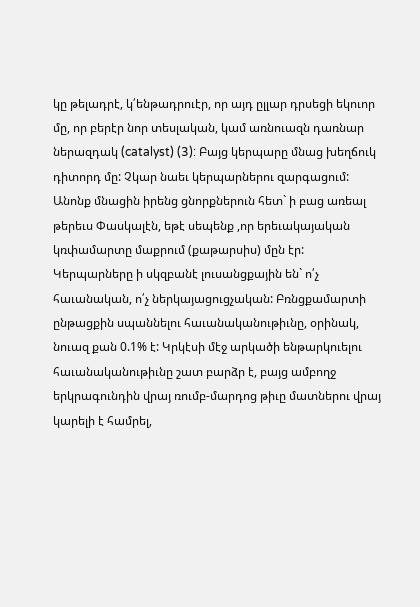կը թելադրէ, կ՛ենթադրուէր, որ այդ ըլլար դրսեցի եկուոր մը, որ բերէր նոր տեսլական, կամ առնուազն դառնար ներազդակ (catalyst) (3): Բայց կերպարը մնաց խեղճուկ դիտորդ մը: Չկար նաեւ կերպարներու զարգացում: Անոնք մնացին իրենց ցնորքներուն հետ` ի բաց առեալ թերեւս Փասկալէն, եթէ սեպենք ,որ երեւակայական կռփամարտը մաքրում (քաթարսիս) մըն էր:
Կերպարները ի սկզբանէ լուսանցքային են` ո՛չ հաւանական, ո՛չ ներկայացուցչական: Բռնցքամարտի ընթացքին սպաննելու հաւանականութիւնը, օրինակ, նուազ քան 0.1% է: Կրկէսի մէջ արկածի ենթարկուելու հաւանականութիւնը շատ բարձր է, բայց ամբողջ երկրագունդին վրայ ռումբ-մարդոց թիւը մատներու վրայ կարելի է համրել,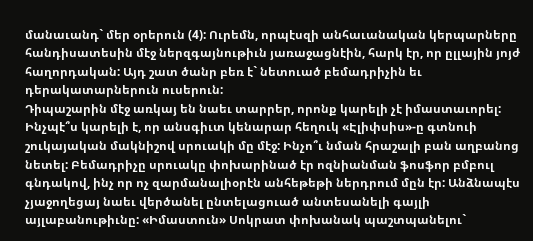մանաւանդ` մեր օրերուն (4): Ուրեմն, որպէսզի անհաւանական կերպարները հանդիսատեսին մէջ ներզգայնութիւն յառաջացնէին, հարկ էր, որ ըլլային յոյժ հաղորդական: Այդ շատ ծանր բեռ է` նետուած բեմադրիչին եւ դերակատարներուն ուսերուն:
Դիպաշարին մէջ առկայ են նաեւ տարրեր, որոնք կարելի չէ իմաստաւորել: Ինչպէ՞ս կարելի է, որ անսգիւտ կենարար հեղուկ «Էլիփսիս»-ը գտնուի շուկայական մակնիշով սրուակի մը մէջ: Ինչո՞ւ նման հրաշալի բան աղբանոց նետել: Բեմադրիչը սրուակը փոխարինած էր ոզնիանման ֆոսֆոր բմբուլ գնդակով, ինչ որ ոչ զարմանալիօրէն անհեթեթի ներդրում մըն էր: Անձնապէս չյաջողեցայ նաեւ վերծանել ընտելացուած անտեսանելի գայլի այլաբանութիւնը: «Իմաստուն» Սոկրատ փոխանակ պաշտպանելու`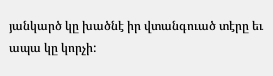յանկարծ կը խածնէ իր վտանգուած տէրը եւ ապա կը կորչի: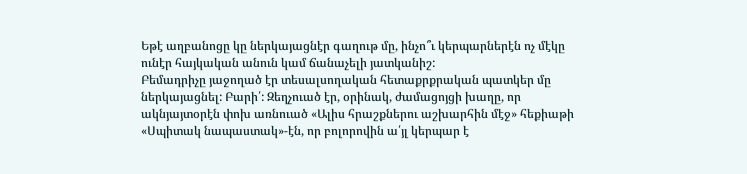Եթէ աղբանոցը կը ներկայացնէր գաղութ մը, ինչո՞ւ կերպարներէն ոչ մէկը ունէր հայկական անուն կամ ճանաչելի յատկանիշ:
Բեմադրիչը յաջողած էր տեսալսողական հետաքրքրական պատկեր մը ներկայացնել: Բարի՛: Զեղչուած էր, օրինակ, ժամացոյցի խաղը, որ ակնյայտօրէն փոխ առնուած «Ալիս հրաշքներու աշխարհին մէջ» հեքիաթի «Սպիտակ նապաստակ»-էն, որ բոլորովին ա՛յլ կերպար է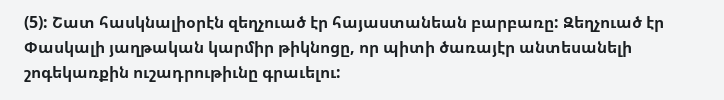(5): Շատ հասկնալիօրէն զեղչուած էր հայաստանեան բարբառը: Զեղչուած էր Փասկալի յաղթական կարմիր թիկնոցը, որ պիտի ծառայէր անտեսանելի շոգեկառքին ուշադրութիւնը գրաւելու: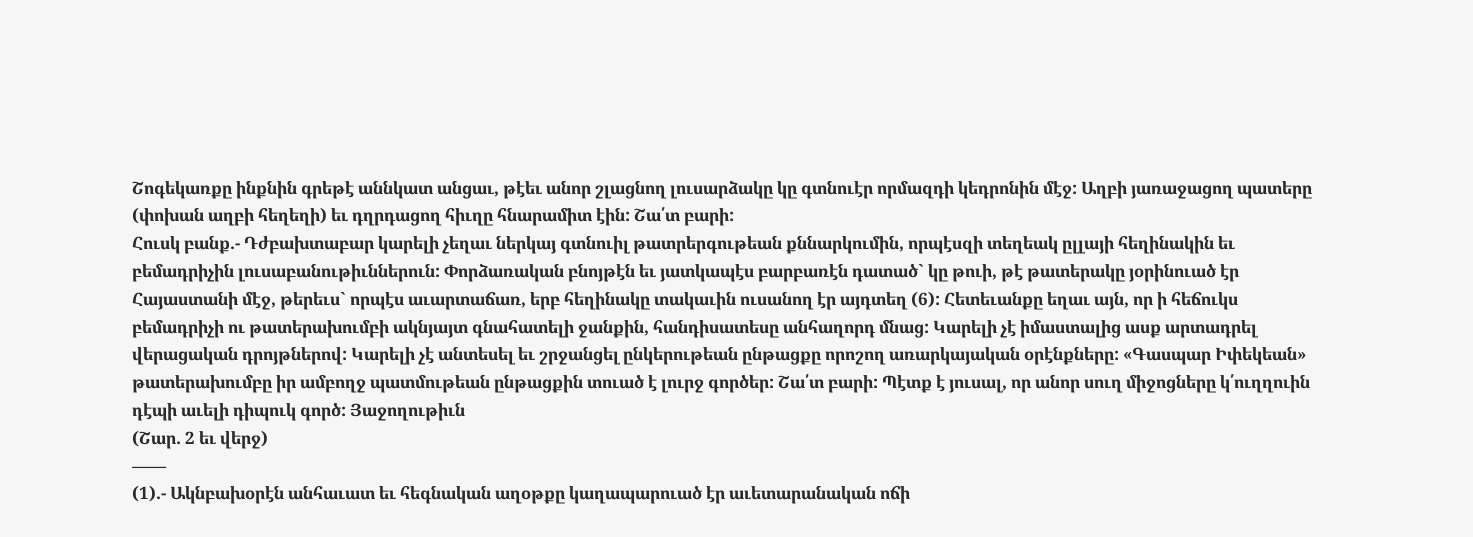Շոգեկառքը ինքնին գրեթէ աննկատ անցաւ, թէեւ անոր շլացնող լուսարձակը կը գտնուէր որմազդի կեդրոնին մէջ: Աղբի յառաջացող պատերը (փոխան աղբի հեղեղի) եւ դղրդացող հիւղը հնարամիտ էին: Շա՛տ բարի:
Հուսկ բանք.- Դժբախտաբար կարելի չեղաւ ներկայ գտնուիլ թատրերգութեան քննարկումին, որպէսզի տեղեակ ըլլայի հեղինակին եւ բեմադրիչին լուսաբանութիւններուն: Փորձառական բնոյթէն եւ յատկապէս բարբառէն դատած` կը թուի, թէ թատերակը յօրինուած էր Հայաստանի մէջ, թերեւս` որպէս աւարտաճառ, երբ հեղինակը տակաւին ուսանող էր այդտեղ (6): Հետեւանքը եղաւ այն, որ ի հեճուկս բեմադրիչի ու թատերախումբի ակնյայտ գնահատելի ջանքին, հանդիսատեսը անհաղորդ մնաց: Կարելի չէ իմաստալից ասք արտադրել վերացական դրոյթներով: Կարելի չէ անտեսել եւ շրջանցել ընկերութեան ընթացքը որոշող առարկայական օրէնքները: «Գասպար Իփեկեան» թատերախումբը իր ամբողջ պատմութեան ընթացքին տուած է լուրջ գործեր: Շա՛տ բարի: Պէտք է յուսալ, որ անոր սուղ միջոցները կ՛ուղղուին դէպի աւելի դիպուկ գործ: Յաջողութիւն
(Շար. 2 եւ վերջ)
——
(1).- Ակնբախօրէն անհաւատ եւ հեգնական աղօթքը կաղապարուած էր աւետարանական ոճի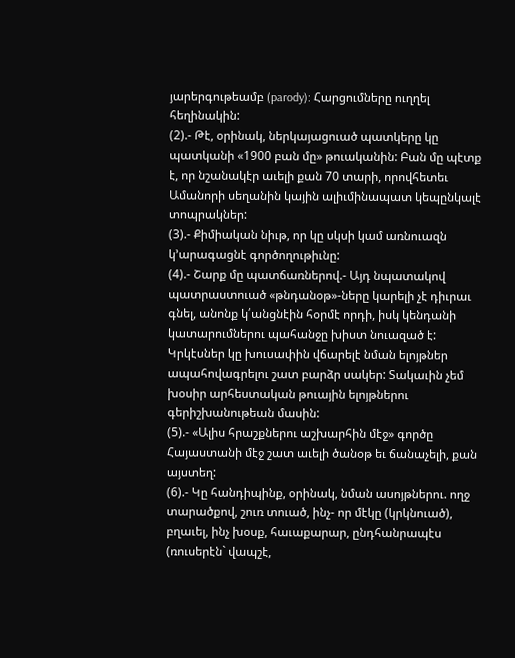յարերգութեամբ (parody): Հարցումները ուղղել հեղինակին:
(2).- Թէ, օրինակ, ներկայացուած պատկերը կը պատկանի «1900 բան մը» թուականին: Բան մը պէտք է, որ նշանակէր աւելի քան 70 տարի, որովհետեւ Ամանորի սեղանին կային ալիւմինապատ կեպընկալէ տոպրակներ:
(3).- Քիմիական նիւթ, որ կը սկսի կամ առնուազն կ’արագացնէ գործողութիւնը:
(4).- Շարք մը պատճառներով.- Այդ նպատակով պատրաստուած «թնդանօթ»-ները կարելի չէ դիւրաւ գնել, անոնք կ՛անցնէին հօրմէ որդի, իսկ կենդանի կատարումներու պահանջը խիստ նուազած է: Կրկէսներ կը խուսափին վճարելէ նման ելոյթներ ապահովագրելու շատ բարձր սակեր: Տակաւին չեմ խօսիր արհեստական թուային ելոյթներու գերիշխանութեան մասին:
(5).- «Ալիս հրաշքներու աշխարհին մէջ» գործը Հայաստանի մէջ շատ աւելի ծանօթ եւ ճանաչելի, քան այստեղ:
(6).- Կը հանդիպինք, օրինակ, նման ասոյթներու. ողջ տարածքով, շուռ տուած, ինչ- որ մէկը (կրկնուած), բղաւել, ինչ խօսք, հաւաքարար, ընդհանրապէս (ռուսերէն` վապշէ,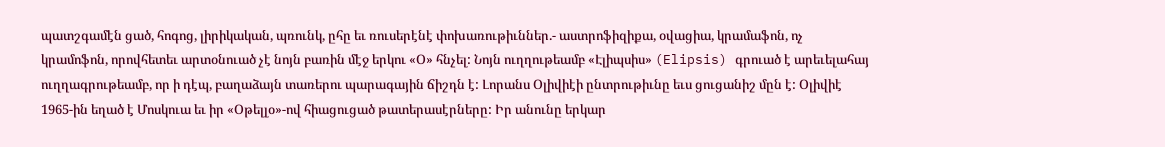պատշգամէն ցած, հոգոց, լիրիկական, պռունկ, ըհը եւ ռուսերէնէ փոխառութիւններ.- աստրոֆիզիքա, օվացիա, կրամաֆոն, ոչ կրամոֆոն, որովհետեւ արտօնուած չէ նոյն բառին մէջ երկու «Օ» հնչել: Նոյն ուղղութեամբ «Էլիպսիս» (Elipsis) գրուած է արեւելահայ ուղղագրութեամբ, որ ի դէպ, բաղաձայն տառերու պարագային ճիշդն է: Լորանս Օլիվիէի ընտրութիւնը եւս ցուցանիշ մըն է: Օլիվիէ 1965-ին եղած է Մոսկուա եւ իր «Օթելլօ»-ով հիացուցած թատերասէրները: Իր անունը երկար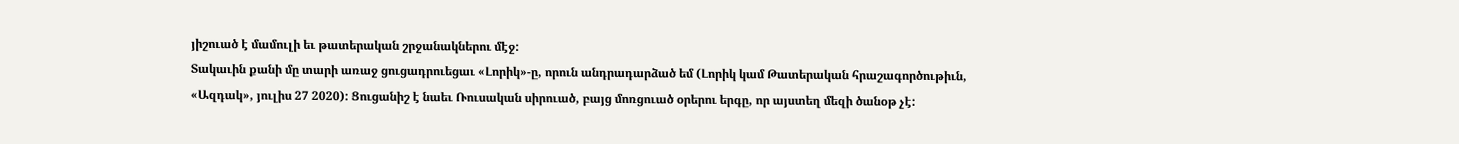յիշուած է մամուլի եւ թատերական շրջանակներու մէջ:
Տակաւին քանի մը տարի առաջ ցուցադրուեցաւ «Լորիկ»-ը, որուն անդրադարձած եմ (Լորիկ կամ Թատերական հրաշագործութիւն, «Ազդակ», յուլիս 27 2020): Ցուցանիշ է նաեւ Ռուսական սիրուած, բայց մոռցուած օրերու երգը, որ այստեղ մեզի ծանօթ չէ: